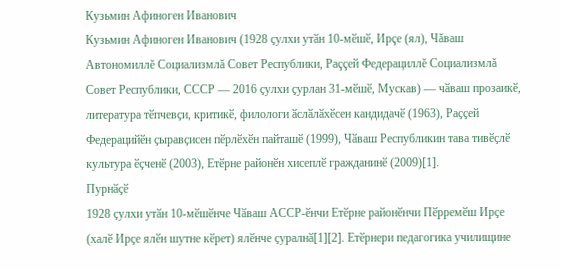Кузьмин Афиноген Иванович
Кузьмин Афиноген Иванович (1928 ҫулхи утӑн 10-мӗшӗ, Ирçе (ял), Чăваш Автономиллĕ Социализмлă Совет Республики, Раççей Федерациллĕ Социализмлă Совет Республики, СССР — 2016 ҫулхи ҫурлан 31-мӗшӗ, Мускав) — чӑваш прозаикӗ, литература тӗпчевҫи, критикӗ, филологи ӑслӑлӑхӗсен кандидачӗ (1963), Раҫҫей Федерацийӗн ҫыравҫисен пӗрлӗхӗн пайташӗ (1999), Чӑваш Республикин тава тивӗҫлӗ культура ӗҫченӗ (2003), Етӗрне районӗн хисеплӗ гражданинӗ (2009)[1].
Пурнӑҫӗ
1928 ҫулхи утӑн 10-мӗшӗнче Чӑваш АССР-ӗнчи Етӗрне районӗнчи Пӗрремӗш Ирҫе (халӗ Ирҫе ялӗн шутне кӗрет) ялӗнче ҫуралнӑ[1][2]. Етӗрнери педагогика училищине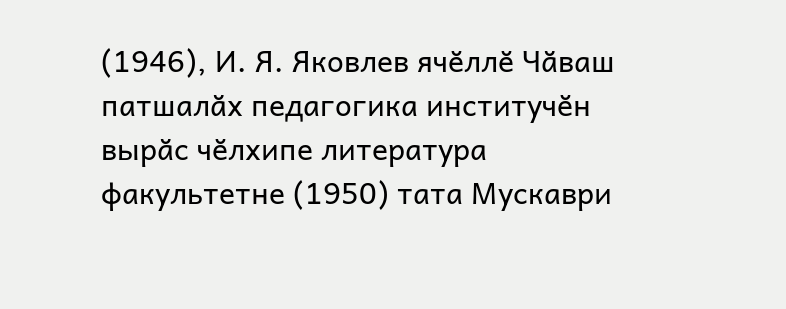(1946), И. Я. Яковлев ячӗллӗ Чӑваш патшалӑх педагогика институчӗн вырӑс чӗлхипе литература факультетне (1950) тата Мускаври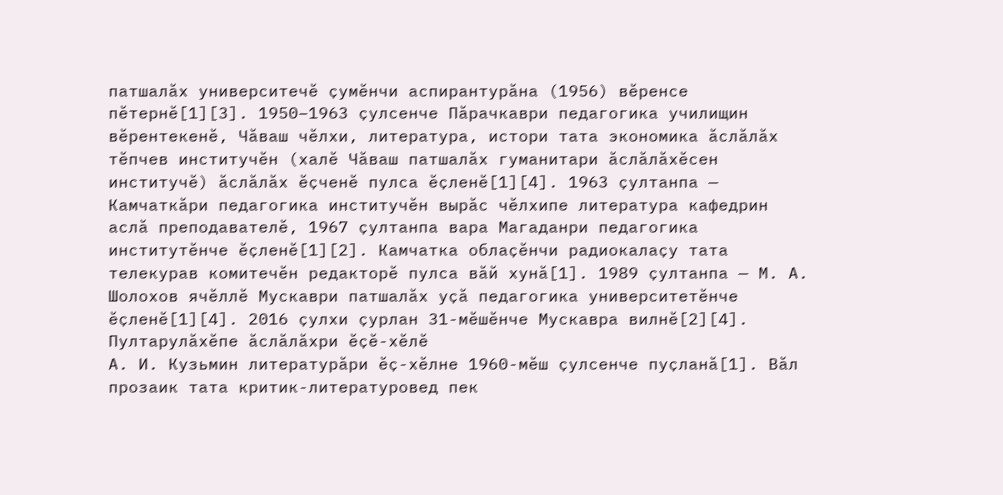патшалӑх университечӗ ҫумӗнчи аспирантурӑна (1956) вӗренсе пӗтернӗ[1][3]. 1950–1963 ҫулсенче Пӑрачкаври педагогика училищин вӗрентекенӗ, Чӑваш чӗлхи, литература, истори тата экономика ӑслӑлӑх тӗпчев институчӗн (халӗ Чӑваш патшалӑх гуманитари ӑслӑлӑхӗсен институчӗ) ӑслӑлӑх ӗҫченӗ пулса ӗҫленӗ[1][4]. 1963 ҫултанпа — Камчаткӑри педагогика институчӗн вырӑс чӗлхипе литература кафедрин аслӑ преподавателӗ, 1967 ҫултанпа вара Магаданри педагогика институтӗнче ӗҫленӗ[1][2]. Камчатка облаҫӗнчи радиокалаҫу тата телекурав комитечӗн редакторӗ пулса вӑй хунӑ[1]. 1989 ҫултанпа — М. А. Шолохов ячӗллӗ Мускаври патшалӑх уҫӑ педагогика университетӗнче ӗҫленӗ[1][4]. 2016 ҫулхи ҫурлан 31-мӗшӗнче Мускавра вилнӗ[2][4].
Пултарулӑхӗпе ӑслӑлӑхри ӗҫӗ-хӗлӗ
А. И. Кузьмин литературӑри ӗҫ-хӗлне 1960-мӗш ҫулсенче пуҫланӑ[1]. Вӑл прозаик тата критик-литературовед пек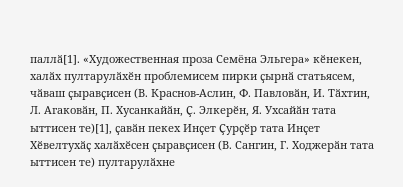паллӑ[1]. «Художественная проза Семёна Эльгера» кӗнекен, халӑх пултарулӑхӗн проблемисем пирки ҫырнӑ статьясем, чӑваш ҫыравҫисен (В. Краснов-Аслин, Ф. Павловӑн, И. Тӑхтин, Л. Агаковӑн, П. Хусанкайӑн, Ҫ. Элкерӗн, Я. Ухсайӑн тата ыттисен те)[1], ҫавӑн пекех Инҫет Ҫурҫӗр тата Инҫет Хӗвелтухӑҫ халӑхӗсен ҫыравҫисен (В. Сангин, Г. Ходжерӑн тата ыттисен те) пултарулӑхне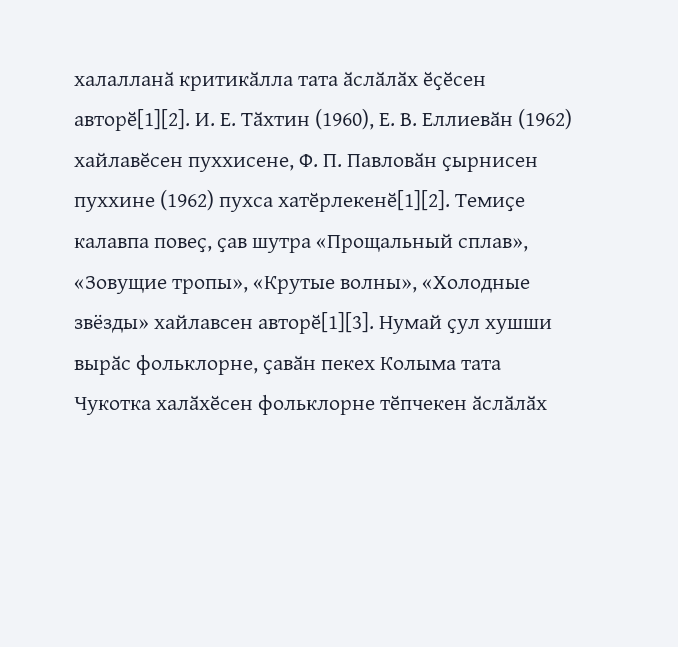халалланӑ критикӑлла тата ӑслӑлӑх ӗҫӗсен авторӗ[1][2]. И. Е. Тӑхтин (1960), Е. В. Еллиевӑн (1962) хайлавӗсен пуххисене, Ф. П. Павловӑн ҫырнисен пуххине (1962) пухса хатӗрлекенӗ[1][2]. Темиҫе калавпа повеҫ, ҫав шутра «Прощальный сплав», «Зовущие тропы», «Крутые волны», «Холодные звёзды» хайлавсен авторӗ[1][3]. Нумай ҫул хушши вырӑс фольклорне, ҫавӑн пекех Колыма тата Чукотка халӑхӗсен фольклорне тӗпчекен ӑслӑлӑх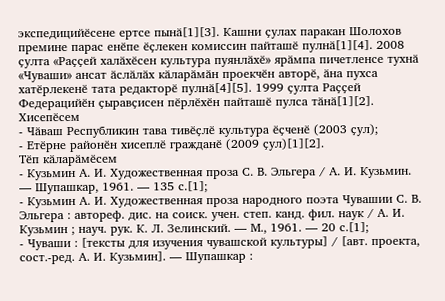экспедицийӗсене ертсе пынӑ[1][3]. Кашни ҫулах паракан Шолохов премине парас енӗпе ӗҫлекен комиссин пайташӗ пулнӑ[1][4]. 2008 ҫулта «Раҫҫей халӑхӗсен культура пуянлӑхӗ» ярӑмпа пичетленсе тухнӑ «Чуваши» ансат ӑслӑлӑх кӑларӑмӑн проекчӗн авторӗ, ӑна пухса хатӗрлекенӗ тата редакторӗ пулнӑ[4][5]. 1999 ҫулта Раҫҫей Федерацийӗн ҫыравҫисен пӗрлӗхӗн пайташӗ пулса тӑнӑ[1][2].
Хисепӗсем
- Чӑваш Республикин тава тивӗҫлӗ культура ӗҫченӗ (2003 ҫул);
- Етӗрне районӗн хисеплӗ гражданӗ (2009 ҫул)[1][2].
Тӗп кӑларӑмӗсем
- Кузьмин А. И. Художественная проза С. В. Эльгера / А. И. Кузьмин. — Шупашкар, 1961. — 135 с.[1];
- Кузьмин А. И. Художественная проза народного поэта Чувашии С. В. Эльгера : автореф. дис. на соиск. учен. степ. канд. фил. наук / А. И. Кузьмин ; науч. рук. К. Л. Зелинский. — М., 1961. — 20 с.[1];
- Чуваши : [тексты для изучения чувашской культуры] / [авт. проекта, сост.-ред. А. И. Кузьмин]. — Шупашкар :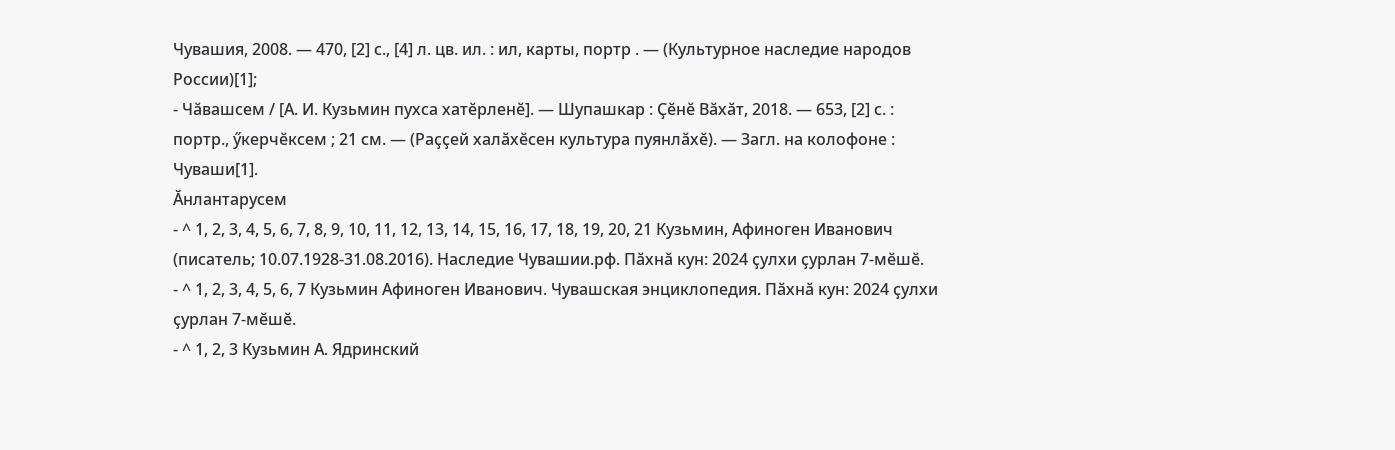Чувашия, 2008. — 470, [2] с., [4] л. цв. ил. : ил, карты, портр . — (Культурное наследие народов России)[1];
- Чӑвашсем / [А. И. Кузьмин пухса хатӗрленӗ]. — Шупашкар : Ҫӗнӗ Вӑхӑт, 2018. — 653, [2] с. : портр., ӳкерчӗксем ; 21 см. — (Раҫҫей халӑхӗсен культура пуянлӑхӗ). — Загл. на колофоне : Чуваши[1].
Ӑнлантарусем
- ^ 1, 2, 3, 4, 5, 6, 7, 8, 9, 10, 11, 12, 13, 14, 15, 16, 17, 18, 19, 20, 21 Кузьмин, Афиноген Иванович (писатель; 10.07.1928-31.08.2016). Наследие Чувашии.рф. Пӑхнӑ кун: 2024 ҫулхи ҫурлан 7-мӗшӗ.
- ^ 1, 2, 3, 4, 5, 6, 7 Кузьмин Афиноген Иванович. Чувашская энциклопедия. Пӑхнӑ кун: 2024 ҫулхи ҫурлан 7-мӗшӗ.
- ^ 1, 2, 3 Кузьмин А. Ядринский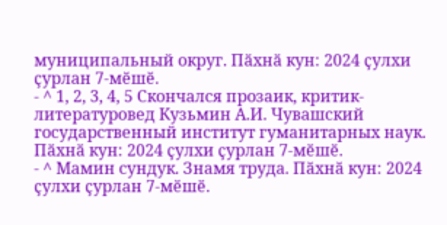муниципальный округ. Пӑхнӑ кун: 2024 ҫулхи ҫурлан 7-мӗшӗ.
- ^ 1, 2, 3, 4, 5 Скончался прозаик, критик-литературовед Кузьмин А.И. Чувашский государственный институт гуманитарных наук. Пӑхнӑ кун: 2024 ҫулхи ҫурлан 7-мӗшӗ.
- ^ Мамин сундук. Знамя труда. Пӑхнӑ кун: 2024 ҫулхи ҫурлан 7-мӗшӗ.